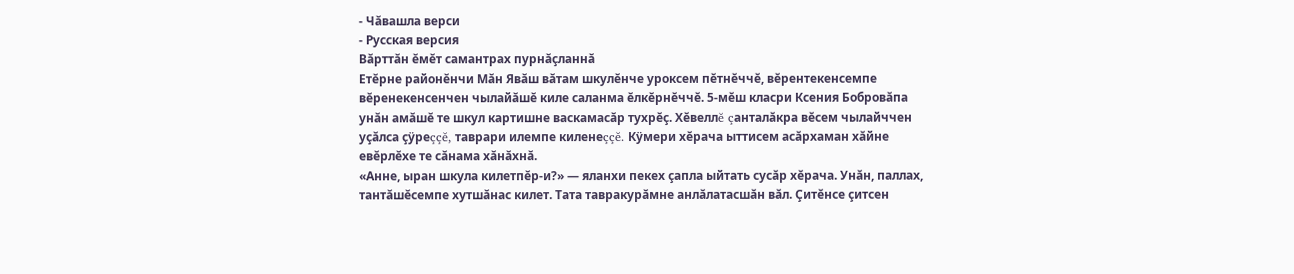- Чăвашла верси
- Русская версия
Вăрттăн ĕмĕт самантрах пурнăçланнă
Етĕрне районĕнчи Мăн Явăш вăтам шкулĕнче уроксем пĕтнĕччĕ, вĕрентекенсемпе вĕренекенсенчен чылайăшĕ киле саланма ĕлкĕрнĕччĕ. 5-мĕш класри Ксения Бобровăпа унăн амăшĕ те шкул картишне васкамасăр тухрĕç. Хĕвеллĕ çанталăкра вĕсем чылайччен уçăлса çÿреççĕ, таврари илемпе киленеççĕ. Кÿмери хĕрача ыттисем асăрхаман хăйне евĕрлĕхе те сăнама хăнăхнă.
«Анне, ыран шкула килетпĕр-и?» — яланхи пекех çапла ыйтать сусăр хĕрача. Унăн, паллах, тантăшĕсемпе хутшăнас килет. Тата тавракурăмне анлăлатасшăн вăл. Çитĕнсе çитсен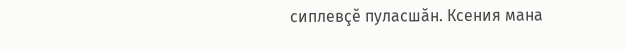сиплевçĕ пуласшăн. Ксения мана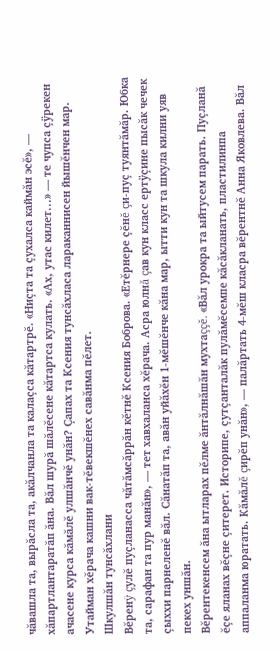чăвашла та, вырăсла та, акăлчанла та калаçса кăтартрĕ. «Ниçта та çухалса каймăн эсĕ», — хăпартлантаратăп ăна. Вăл шурă шăлĕсене кăтартса кулать. «Ах, утас килет...» — те чупса çÿрекен ачасене курса кăмăлĕ улшăнчĕ унăн? Çапах та Ксения тунсăхласа лараканнисен йышĕнчен мар. Утайман хĕрача кашни вак-тĕвекшĕнех савăнма пĕлет.
Шкулшăн тунсăхлани
Вĕренÿ çулĕ пуçланасса чăтăмсăррăн кĕтнĕ Ксения Боброва. «Етĕрнере çĕнĕ çи-пуç туянтăмăр. Юбка та, сарафан та пур манăн», — тет хавхаланса хĕрача. Асра юлнă çав кун класс ертÿçине пысăк чечек çыххи парнеленĕ вăл. Сăнатăп та, авăн уйăхĕн 1-мĕшĕнче кăна мар, ытти кун та шкула килни уяв пекех уншăн.
Вĕрентекенсем ăна ытларах пĕлме ăнтăлнăшăн мухтаççĕ. «Вăл урокра та ыйтусем парать. Пуçланă ĕçе яланах вĕçне çитерет. Историпе, çутçанталăк пулăмĕсемпе кăсăкланать, пластилинпа аппаланма юратать. Кăмăлĕ çирĕп унăн», — палăртать 4-мĕш класра вĕрентнĕ Анна Яковлева. Вăл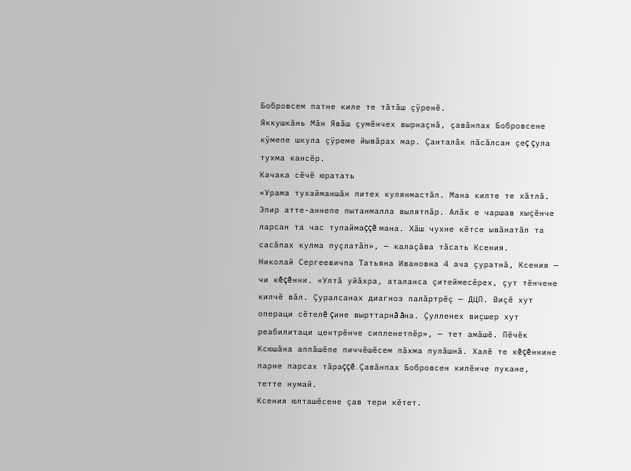Бобровсем патне киле те тăтăш çÿренĕ.
Яккушкăнь Мăн Явăш çумĕнчех вырнаçнă, çавăнпах Бобровсене кÿмепе шкула çÿреме йывăрах мар. Çанталăк пăсăлсан çеç çула тухма кансĕр.
Качака сĕчĕ юратать
«Урама тухайманшăн питех кулянмастăп. Мана килте те хăтлă. Эпир атте-аннепе пытанмалла вылятпăр. Алăк е чаршав хыçĕнче ларсан та час тупаймаççĕ мана. Хăш чухне кĕтсе ывăнатăп та сасăпах кулма пуçлатăп», — калаçăва тăсать Ксения.
Николай Сергеевичпа Татьяна Ивановна 4 ача çуратнă, Ксения — чи кĕçĕнни. «Ултă уйăхра, аталанса çитеймесĕрех, çут тĕнчене килчĕ вăл. Çуралсанах диагноз палăртрĕç — ДЦП. Виçĕ хут операци сĕтелĕ çине вырттарнă ăна. Çулленех виçшер хут реабилитаци центрĕнче сипленетпĕр», — тет амăшĕ. Пĕчĕк Ксюшăна аппăшĕпе пиччĕшĕсем пăхма пулăшнă. Халĕ те кĕçĕннине парне парсах тăраççĕ. Çавăнпах Бобровсен килĕнче пукане, тетте нумай.
Ксения юлташĕсене çав тери кĕтет.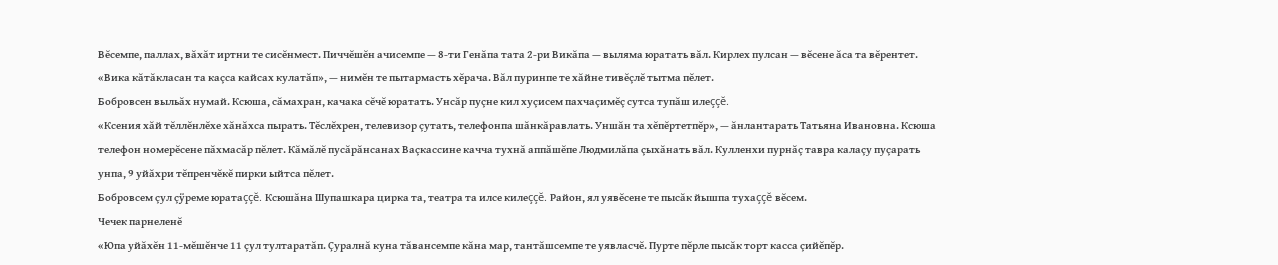Вĕсемпе, паллах, вăхăт иртни те сисĕнмест. Пиччĕшĕн ачисемпе — 8-ти Генăпа тата 2-ри Викăпа — выляма юратать вăл. Кирлех пулсан — вĕсене ăса та вĕрентет. «Вика кăтăкласан та каçса кайсах кулатăп», — нимĕн те пытармасть хĕрача. Вăл пуринпе те хăйне тивĕçлĕ тытма пĕлет.
Бобровсен выльăх нумай. Ксюша, сăмахран, качака сĕчĕ юратать. Унсăр пуçне кил хуçисем пахчаçимĕç сутса тупăш илеççĕ.
«Ксения хăй тĕллĕнлĕхе хăнăхса пырать. Тĕслĕхрен, телевизор çутать, телефонпа шăнкăравлать. Уншăн та хĕпĕртетпĕр», — ăнлантарать Татьяна Ивановна. Ксюша телефон номерĕсене пăхмасăр пĕлет. Кăмăлĕ пусăрăнсанах Ваçкассине качча тухнă аппăшĕпе Людмилăпа çыхăнать вăл. Кулленхи пурнăç тавра калаçу пуçарать унпа, 9 уйăхри тĕпренчĕкĕ пирки ыйтса пĕлет.
Бобровсем çул çÿреме юратаççĕ. Ксюшăна Шупашкара цирка та, театра та илсе килеççĕ. Район, ял уявĕсене те пысăк йышпа тухаççĕ вĕсем.
Чечек парнеленĕ
«Юпа уйăхĕн 11-мĕшĕнче 11 çул тултаратăп. Çуралнă куна тăвансемпе кăна мар, тантăшсемпе те уявласчĕ. Пурте пĕрле пысăк торт касса çийĕпĕр.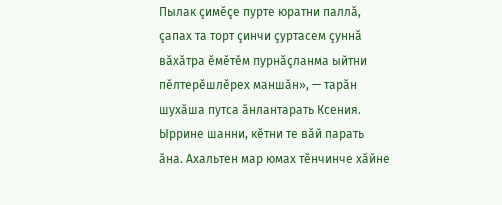Пылак çимĕçе пурте юратни паллă, çапах та торт çинчи çуртасем çуннă вăхăтра ĕмĕтĕм пурнăçланма ыйтни пĕлтерĕшлĕрех маншăн», — тарăн шухăша путса ăнлантарать Ксения. Ыррине шанни, кĕтни те вăй парать ăна. Ахальтен мар юмах тĕнчинче хăйне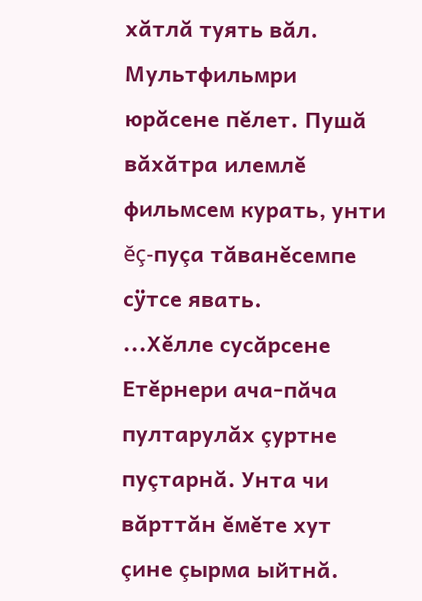хăтлă туять вăл. Мультфильмри юрăсене пĕлет. Пушă вăхăтра илемлĕ фильмсем курать, унти ĕç-пуçа тăванĕсемпе сÿтсе явать.
...Хĕлле сусăрсене Етĕрнери ача-пăча пултарулăх çуртне пуçтарнă. Унта чи вăрттăн ĕмĕте хут çине çырма ыйтнă.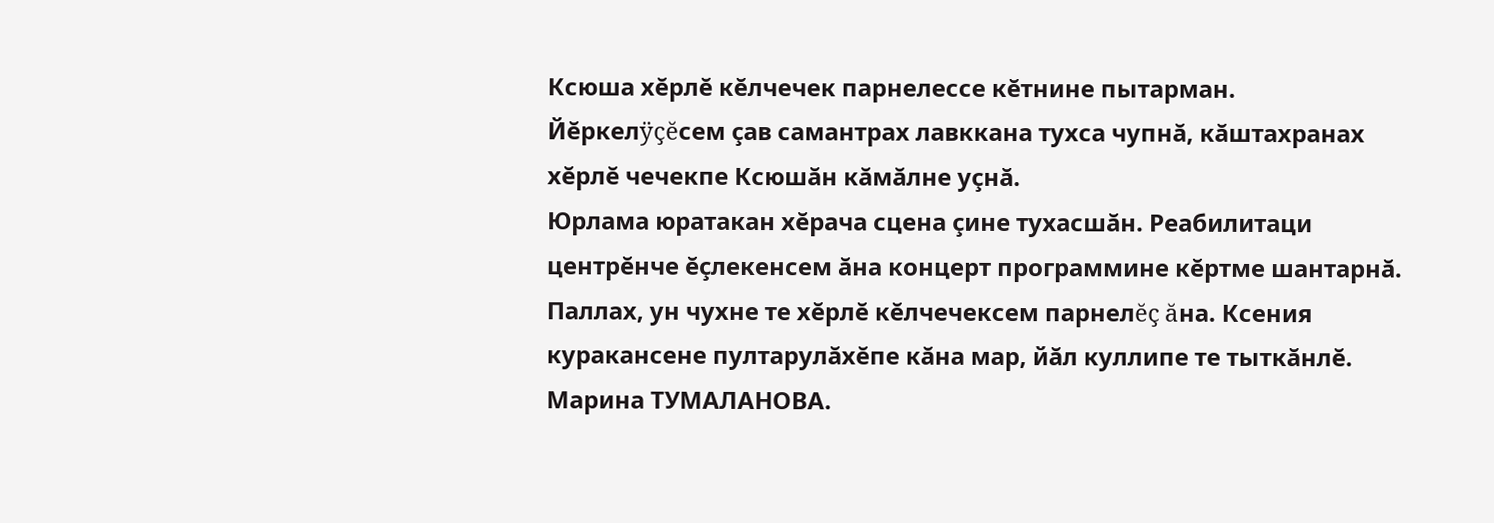Ксюша хĕрлĕ кĕлчечек парнелессе кĕтнине пытарман. Йĕркелÿçĕсем çав самантрах лавккана тухса чупнă, кăштахранах хĕрлĕ чечекпе Ксюшăн кăмăлне уçнă.
Юрлама юратакан хĕрача сцена çине тухасшăн. Реабилитаци центрĕнче ĕçлекенсем ăна концерт программине кĕртме шантарнă. Паллах, ун чухне те хĕрлĕ кĕлчечексем парнелĕç ăна. Ксения куракансене пултарулăхĕпе кăна мар, йăл куллипе те тыткăнлĕ.
Марина ТУМАЛАНОВА.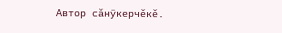Автор сăнÿкерчĕкĕ.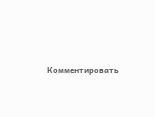Комментировать